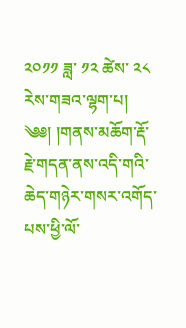༢༠༡༡ ཟླ་ ༡༢ ཚེས་ ༢༨ རེས་གཟའ་ལྷག་པ།
༄༅། །གནས་མཆོག་རྡོ་རྗེ་གདན་ནས་འདི་གའི་ཆེད་གཉེར་གསར་འགོད་པས་ཕྱི་ལོ་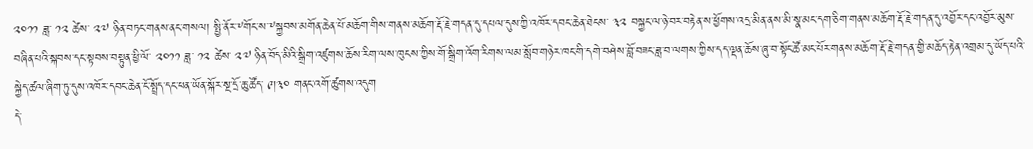༢༠༡༡ ཟླ་ ༡༢ ཚེས་ ༢༧ ཉིན་བཏང་གནས་ནང་གསལ། སྤྱི་ནོར་༸གོང་ས་༸སྐྱབས་མགོན་ཆེན་པོ་མཆོག་གིས་གནས་མཆོག་རྡོ་རྗེ་གདན་དུ་དཔལ་དུས་ཀྱི་འཁོར་དབང་ཆེན་ཐེངས་ ༣༢ བསྐྱང་ལ་ཉེ་བར་བརྟེན་ས་ཕྱོགས་འདྲ་མིན་ནས་མི་སྣ་མང་དག་ཅིག་གནས་མཆོག་རྡོ་རྗེ་གདན་དུ་འབྱོར་དང་འབྱོར་མུས་བཞིན་པའི་སྐབས་དང་སྟབས་བསྟུན་ཕྱི་ལོ་ ༢༠༡༡ ཟླ་ ༡༢ ཚེས་ ༢༧ ཉིན་བོད་མིའི་སྒྲིག་འཛུགས་ཆོས་རིག་ལས་ཁུངས་ཀྱིས་གོ་སྒྲིག་འོག་རིགས་ལམ་སློབ་གཉེར་ཁང་གི་དགེ་བཤེས་བློ་བཟང་ཟླ་བ་ལགས་ཀྱིས་དད་ལྡན་ཆོས་ཞུ་བ་སྟོང་ཚོ་མང་པོར་གནས་མཆོག་རྡོ་རྗེ་གདན་གྱི་མཆོད་རྟེན་འགྲམ་དུ་ཡོད་པའི་སྐྱེད་ཚལ་ཞིག་ཏུ་དུས་འཁོར་དབང་ཆེན་ངོ་སྤྲོད་དང་ཕན་ཡོན་སྐོར་སྔ་དྲོ་ཆུ་ཚོད་ ༩།༣༠ གནང་འགོ་ཚུགས་འདུག
དེ་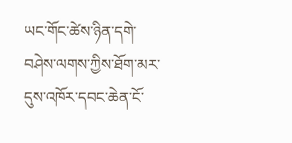ཡང་གོང་ཚེས་ཉིན་དགེ་བཤེས་ལགས་ཀྱིས་ཐོག་མར་དུས་འཁོར་དབང་ཆེན་ངོ་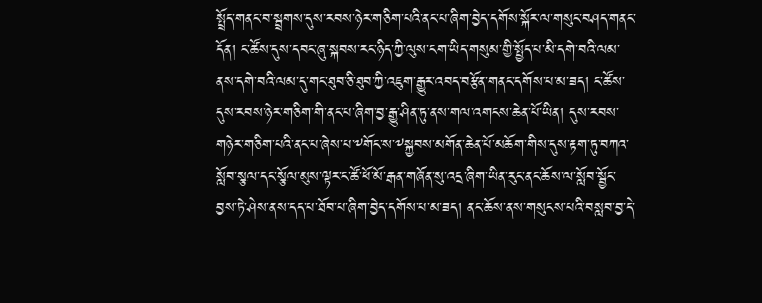སྤྲོད་གནང་བ་སྦྲགས་དུས་རབས་ཉེར་གཅིག་པའི་ནང་པ་ཞིག་བྱེད་དགོས་སྐོར་ལ་གསུང་བཤད་གནང་དོན། ང་ཚོས་དུས་དབང་ཞུ་སྐབས་རང་ཉིད་ཀྱི་ལུས་ངག་ཡིད་གསུམ་གྱི་སྤྱོད་པ་མི་དགེ་བའི་ལམ་ནས་དགེ་བའི་ལམ་དུ་གང་ཐུབ་ཅི་ཐུབ་ཀྱི་འཇུག་རྒྱུར་འབད་བརྩོན་གནང་དགོས་པ་མ་ཟད། ང་ཚོས་དུས་རབས་ཉེར་གཅིག་གི་ནང་པ་ཞིག་བྱ་རྒྱུ་ཤིན་ཏུ་ནས་གལ་འགངས་ཆེན་པོ་ཡིན། དུས་རབས་གཉེར་གཅིག་པའི་ནང་པ་ཞེས་པ་༸གོང་ས་༸སྐྱབས་མགོན་ཆེན་པོ་མཆོག་གིས་དུས་རྟག་ཏུ་བཀའ་སློབ་སྩལ་དང་སྩོལ་མུས་ལྟར་ང་ཚོ་ཕོ་མོ་རྒན་གཞོན་སུ་འདྲ་ཞིག་ཡིན་རུང་ནང་ཆོས་ལ་སློབ་སྦྱོང་བྱས་ཏེ་ཤེས་ནས་དད་པ་ཐོབ་པ་ཞིག་བྱེད་དགོས་པ་མ་ཟད། ནང་ཆོས་ནས་གསུངས་པའི་བསླབ་བྱ་དེ་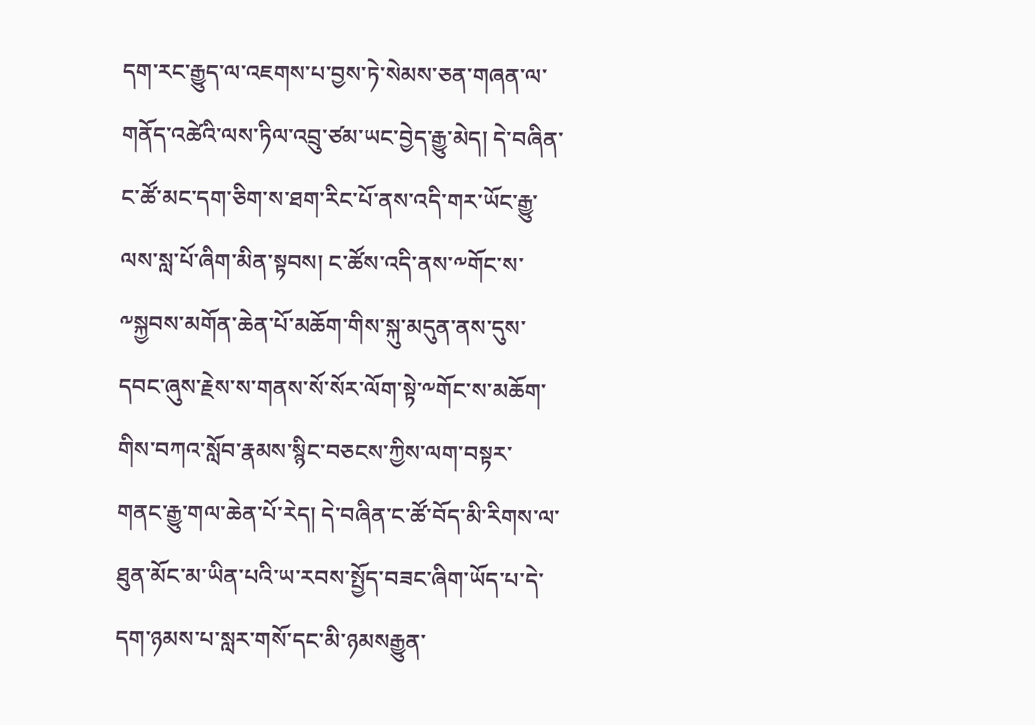དག་རང་རྒྱུད་ལ་འཇགས་པ་བྱས་ཏེ་སེམས་ཅན་གཞན་ལ་གནོད་འཚེའི་ལས་ཏིལ་འབྲུ་ཙམ་ཡང་བྱེད་རྒྱུ་མེད། དེ་བཞིན་ང་ཚོ་མང་དག་ཅིག་ས་ཐག་རིང་པོ་ནས་འདི་གར་ཡོང་རྒྱུ་ལས་སླ་པོ་ཞིག་མིན་སྟབས། ང་ཚོས་འདི་ནས་༸གོང་ས་༸སྐྱབས་མགོན་ཆེན་པོ་མཆོག་གིས་སྐུ་མདུན་ནས་དུས་དབང་ཞུས་རྗེས་ས་གནས་སོ་སོར་ལོག་སྟེ་༸གོང་ས་མཆོག་གིས་བཀའ་སློབ་རྣམས་སྙིང་བཅངས་ཀྱིས་ལག་བསྟར་གནང་རྒྱུ་གལ་ཆེན་པོ་རེད། དེ་བཞིན་ང་ཚོ་བོད་མི་རིགས་ལ་ཐུན་མོང་མ་ཡིན་པའི་ཡ་རབས་སྤྱོད་བཟང་ཞིག་ཡོད་པ་དེ་དག་ཉམས་པ་སླར་གསོ་དང་མི་ཉམསརྒྱུན་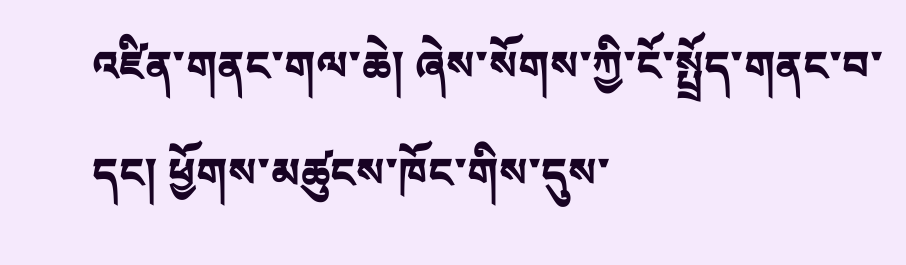འཛིན་གནང་གལ་ཆེ། ཞེས་སོགས་ཀྱི་ངོ་སྤྲོད་གནང་བ་དང། ཕྱོགས་མཚུངས་ཁོང་གིས་དུས་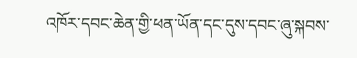འཁོར་དབང་ཆེན་གྱི་ཕན་ཡོན་དང་དུས་དབང་ཞུ་སྐབས་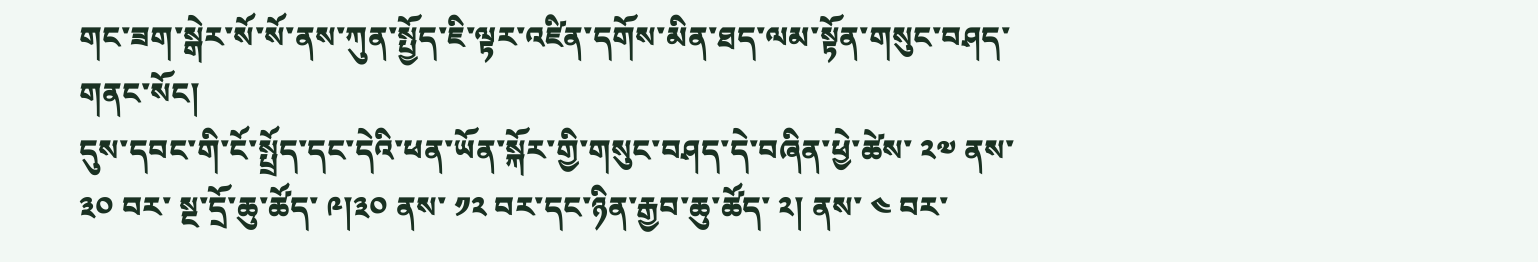གང་ཟག་སྒེར་སོ་སོ་ནས་ཀུན་སྤྱོད་ཇི་ལྟར་འཛིན་དགོས་མིན་ཐད་ལམ་སྟོན་གསུང་བཤད་གནང་སོང།
དུས་དབང་གི་ངོ་སྤྲོད་དང་དེའི་ཕན་ཡོན་སྐོར་གྱི་གསུང་བཤད་དེ་བཞིན་ཕྱེ་ཚེས་ ༢༧ ནས་ ༣༠ བར་ སྔ་དྲོ་ཆུ་ཚོད་ ༩།༣༠ ནས་ ༡༢ བར་དང་ཉིན་རྒྱབ་ཆུ་ཚོད་ ༢། ནས་ ༤ བར་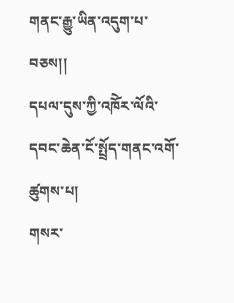གནང་རྒྱུ་ཡིན་འདུག་པ་བཅས།།
དཔལ་དུས་ཀྱི་འཁོེར་ལོའི་དབང་ཆེན་ངོ་སྤྲོད་གནང་འགོ་ཚུགས་པ།
གསར་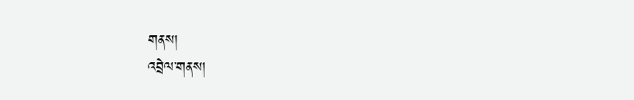གནས།
འབྲེལ་གནས།